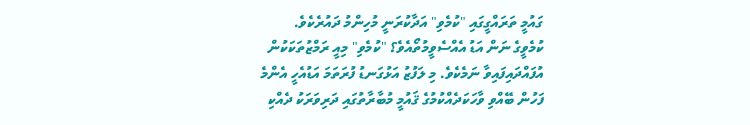ގައުމީ ތަރައްގީގައި "ކުމެވި" އަދާކުރަނީ މުހިންމު ދައުރެކެވެ.
ކުމެވީގެ ނަން އަޑު އެއްސެވީމުތޯއެވެ؟ "ކުމެވި" މިއީ ރަމްޒުތަކަކުން އުފައްދައިފައިވާ ނަމެކެވެ. މި ލަފުޒު އަޅުގަނޑު ފުރަތަމަ އަޑުއެހީ އެންމެ ފަހުން ބޭއްވި ވާހަކަދެއްކުމުގެ ޤައުމީ މުބާރާތުގައި ދަރިވަރަކު ދެއްކި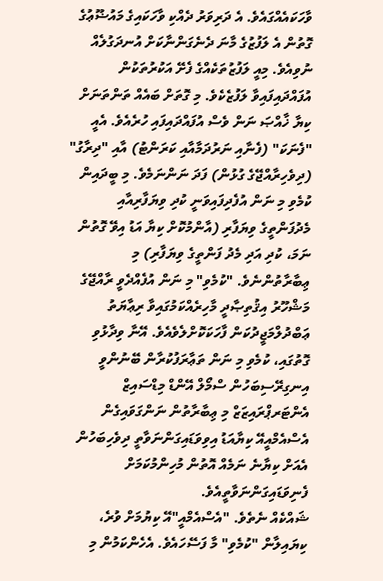ވާހަކައެއްގައެވެ. އެ ދަރިވަރު ދެއްކި ވާހަކައިގެ މައުޟޫޢުގެ ގޮތުން އެ ލަފުޒުގެ މާނަ ދެނެގަންނާކަށް އުނދަގުލެއް ނުވިއެވެ. މިއީ ލަފުޒުތަކެއްގެ ފެށޭ އަކުރުތަކުން އުފައްދައިފައިވާ ލަފުޒެކެވެ. މި ގޮތަށް ބައެއް ތަންތަނަށް ކިޔާ ޚާއްޞަ ނަން ވެސް އުފައްދައިފައި ހުރެއެވެ. އެއީ "ފެނަކަ" (ފެނާއި ނަރުދަމާއާއި ކަރަންޓު) އާއި "ދިރާގު" (ދިވެހިރާއްޖޭގެ ގުޅުން) ފަދަ ނަންނަމެވެ. މި ބީދައިން ކުމެވި މި ނަން އުފެދިފައިވަނީ ކުދި ވިޔަފާރިއާއި މެދުފަންތީގެ ވިޔަފާރި (އާންމުކޮށް ކިޔާ އަޑު އިވޭ ގޮތުން ނަމަ، ކުދި އަދި މެދު ފަންތީގެ ވިޔަފާރި) މި ޢިބާރާތުންނެވެ. "ކުމެވި" މި ނަން އުފެއްދެވީ ރާއްޖޭގެ މަޝްހޫރު އިޤުތިޞާދީ މާހިރެއްކަމުގައިވާ ރިޢާޔަތު ޢަބްދުލްމަޖީދުކަން ފާހަކަކޮށްލެވެއެވެ. އޭނާ ވިދާޅުވި ގޮތުގައި، ކުމެވި މި ނަން ތަޢާރަފުކުރާން ބޭނުންވީ އިނގިރޭސިބަހުން ސްމޯލް އޭންޑް މިޑްސައިޒް އެންޓަރޕްރައިޒަޒް މި ޢިބާރާތުން ނަންގަވައިގެން އެސްއެމްއީއޭ ކިޔާއަޑު އިވިވަޑައިގަންނަވާތީ ދިވެހިބަހުން އެއަށް ކިޔާނެ ނަމެއް އޮތުން މުހިންމުކަމަށް ފެނިވަޑައިގަންނަވާތީއެވެ.
ޝައްކެއް ނެތެވެ. "އެސްއެމްއީ"އޭ ކިޔުމަށް ވުރެ، ކިޔައިލާން "ކުމެވި" މާ ފަސޭހައެވެ. އެހެންކަމުން މި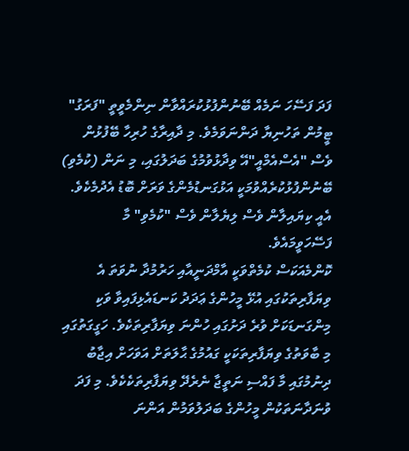ފަދަ ފަސޭހަ ނަމެއް ބޭނުންފުޅުކުރައްވާން ނިންމެވީތީ "ފަރަގު" ޓީމުން ތަހުނިޔާ ދަންނަވަމެވެ. މި ދާއިރާގެ ހުރިހާ ބޭފުޅުން ވެސް "އެސްއެމްއީ"އޭ ވިދާޅުވުމުގެ ބަދަލުގައި، މި ނަން (ކުމެވި) ބޭނުންފުޅުކުރެއްވުމަކީ އަޅުގަނޑުމެންގެ ވަރަށް ބޮޑު އެދުމެކެވެ. އެއީ ކިޔައިލާން ވެސް ލިޔެލާން ވެސް "ކުމެވި" މާ ފަސޭހަވީމައެވެ.
ކޮންމެއަކަސް ކުމެތްވަކީ އާމްދަނީއާއި ހަރުމުދާ ނުވަތަ އެ ވިޔަފާރިތަކުގައި އުޅޭ މީހުންގެ ޢަދަދު ކަނޑައެޅިފައިވާ ވަކި މިންގަނޑަކަށް ވުރެ ދަށުގައި ހުންނަ ވިޔަފާރިތަކެވެ. ހަގީގަތުގައި މި ބާވަތުގެ ވިޔަފާރިތަކަކީ ގައުމުގެ ޙާލަތަށް އަވަހަށް އިޖާބު ދިނުމުގައި މާ ފައްސި ނަތީޖާ ނެރެދޭ ވިޔަފާރިތަކެކެވެ. މި ފަދަ ވުނަދާނަތަކުން މީހުންގެ ބަދަލުވަމުން އަންނަ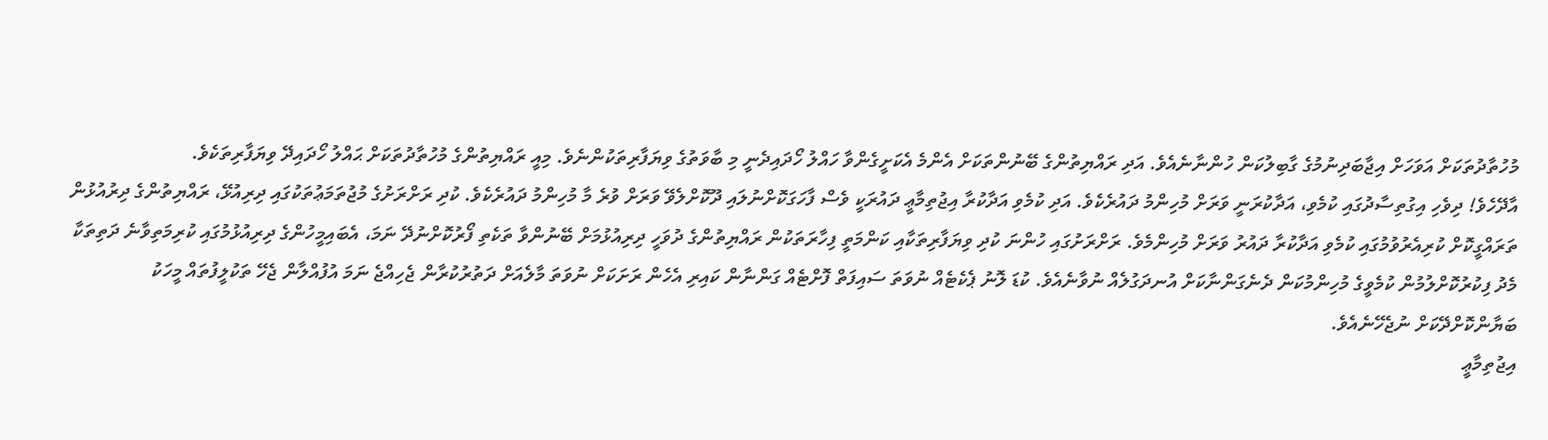މުހުތާދުތަކަށް އަވަހަށް އިޖާބަދިނުމުގެ ގާބިލުކަން ހުންނާނެއެވެ. އަދި ރައްޔިތުންގެ ބޭނުންތަކަށް އެންމެ އެކަށީގެންވާ ހައްލު ހޯދައިދެނީ މި ބާވަތުގެ ވިޔަފާރިތަކުންނެވެ. މިއީ ރައްޔިތުންގެ މުހުތާދުތަކަށް ޙައްލު ހޯދައިދޭ ވިޔަފާރިތަކެވެ.
އާދޭހެވެ! ދިވެހި އިގުތިސާދުގައި ކުމެވި، އަދާކުރަނީ ވަރަށް މުހިންމު ދައުރެކެވެ. އަދި ކުމެވި އަދާކުރާ އިޖުތިމާޢީ ދައުރަކީ ވެސް ފާހަގަކޮށްނުލައި ދޫކޮށްލެވޭ ވަރަށް ވުރެ މާ މުހިންމު ދައުރެކެވެ. ކުދި ރަށްރަށުގެ މުޖުތަމަޢުތަކުގައި ދިރިއުޅޭ، ރައްޔިތުންގެ ދިރުއުޅުން ތަރައްގީކޮށް ކުރިއެރުވުމުގައި ކުމެވި އަދާކުރާ ދައުރު ވަރަށް މުހިންމެވެ. ރަށްރަށުގައި ހުންނަ ކުދި ވިޔަފާރިތަކާއި ކަންމަތީ ފިހާރަތަކުން ރައްޔިތުންގެ ދުވަހީ ދިރިއުޅުމަށް ބޭނުންވާ ތަކެތި ފޯރުކޮށްނުދޭ ނަމަ، އެބައިމީހުންގެ ދިރިއުޅުމުގައި ކުރިމަތިވާނެ ދަތިތަކާ މެދު ފިކުރުކޮށްލުމުން ކުމެވީގެ މުހިންމުކަން ދެނެގަންނާކަށް އުނދަގުލެއް ނުވާނެއެވެ. ކުޑަ ލޮނު ޕެކެޓެއް ނުވަތަ ސައިފަތް ފޮށްޓެއް ގަންނާން ކައިރި އެހެން ރަށަކަށް ނުވަތަ މާލެއަށް ދަތުރުކުރާން ޖެހިއްޖެ ނަމަ އުފުއްލާން ޖެހޭ ތަކުލީފުތައް މީހަކު ބަޔާންކޮށްދޭކަށް ނުޖެހޭނެއެވެ.
އިޖުތިމާޢީ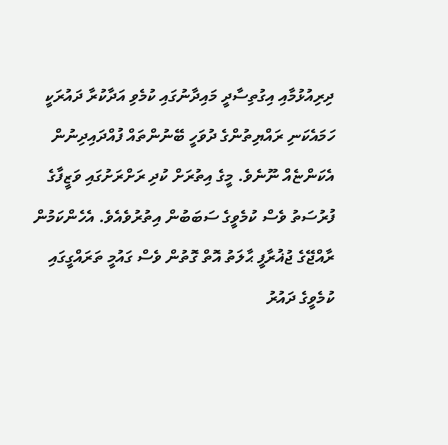ދިރިއުޅުމާއި އިގުތިސާދީ މައިދާނުގައި ކުމެވި އަދާކުރާ ދައުރަކީ ހަމައެކަނި ރައްޔިތުންގެ ދުވަހީ ބޭނުންތައް ފުއްދައިދިނުން އެކަންޏެއް ނޫނެވެ. މީގެ އިތުރަށް ކުދި ރަށްރަށުގައި ވަޒީފާގެ ފުރުސަތު ވެސް ކުމެވީގެ ސަބަބުން އިތުރުވެއެވެ. އެހެންކަމުން ރާއްޖޭގެ ޖުޣުރާފީ ޙާލަތު އޮތް ގޮތުން ވެސް ގައުމީ ތަރައްގީގައި ކުމެވީގެ ދައުރު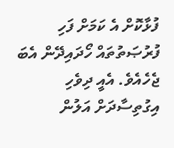ފުޅާކޮށް އެ ކަމަށް ފަހި ފުރުޞަތުތައް ހޯދައިދޭން އެބަ ޖެހެއެވެ. އެއީ ދިވެހި އިގުތިސާދަށް އަލުން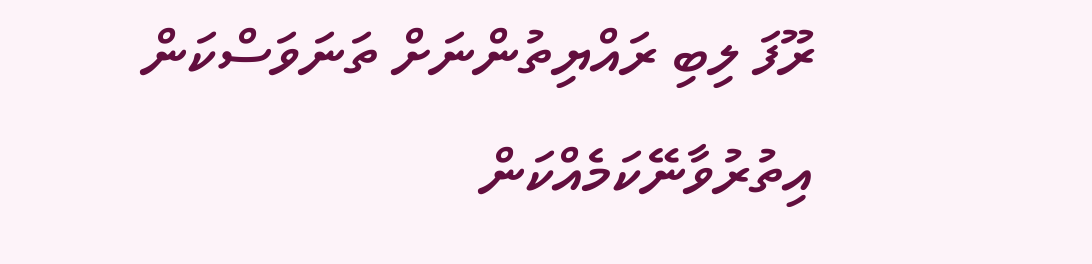ރޫފަ ލިބި ރައްޔިތުންނަށް ތަނަވަސްކަން އިތުރުވާނޭކަމެއްކަން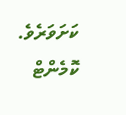ކަށަވަރެވެ.
ކޮމެންޓް